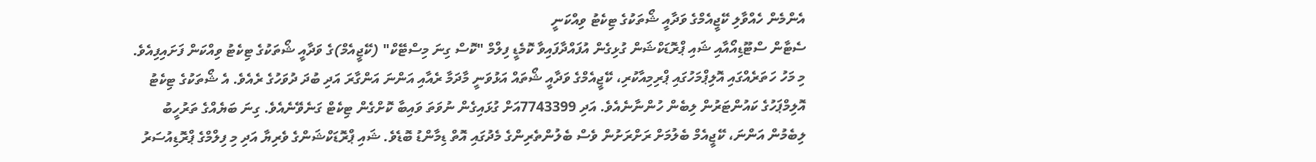އެންމެން ހެއްވާލި ކޭޖީއެމްގެ ވަދާއީ ޝޯތަކުގެ ޓިކެޓު ވިއްކަނީ
ސެޓާން ސްޓޫޑިއޯއާއި ޝައި ޕްރޮޑަކްޝަން ގުޅިގެން އުފައްދާފައިވާ ކޮމެޑީ ފިލްމް "ކޮސް ގިނަ މިސްޓޭކް" (ކޭޖީއެމް)ގެ ވަދާއީ ޝޯތަކުގެ ޓިކެޓު ވިއްކަން ފަށައިފިއެވެ. މި މަހު ހަތަރެއްގައި އޮލިޕްމަހުގައި ޕްރިމިއާކުރި، ކޭޖީއެމްގެ ވަދާއީ ޝޯތައް އަޅުވަނީ މާދަމާ ރެއާއި އަންނަ އަންގާރަ އަދި ބުދަ ދުވަހުގެ ރެއެވެ. އެ ޝޯތަކުގެ ޓިކެޓު އޮލިމްޕަހުގެ ކައުންޓަރުން ލިބެން ހުންނާނެއެވެ. އަދި 7743399އަށް ގުޅައިގެން ނުވަތަ ވައިބާ ކޮށްގެން ޓިކެޓް ގަނެވޭނެއެވެ. ގިނަ ބަޔެއްގެ ތަރުހީބު ލިބެމުން އަންނަ، ކޭޖީއެމް ބެލުމަށް ރަށްރަށުން ވެސް ބެލުންތެރިންގެ މެދުގައި އޮތް ޑިމާންޑު ބޮޑެވެ. ޝައި ޕްރޮޑަކްޝަންގެ ވެރިޔާ އަދި މި ފިލްމްގެ ޕްރޮޑިއުސަރު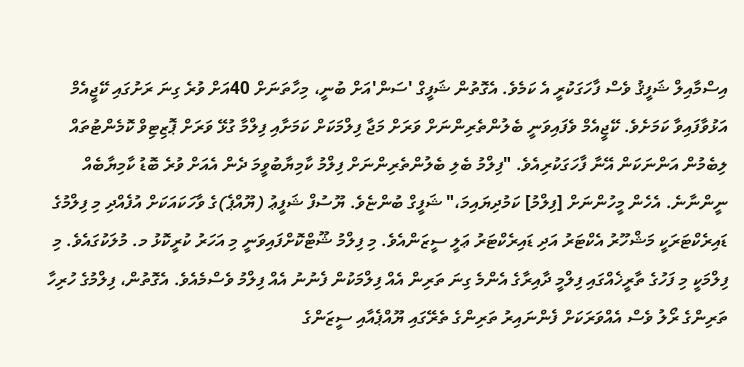އިސްމާއިލް ޝަފީޤު ވެސް ފާހަގަކުރީ އެ ކަމެވެ. އެގޮތުން ޝަފީގް 'ސަން'އަށް ބުނީ، މިހާތަނަށް 40އަށް ވުރެ ގިނަ ރަށުގައި ކޭޖީއެމް އަޅުވާފައިވާ ކަމަށެވެ. ކޭޖީއެމް ވެފައިވަނީ ބެލުންތެރިންނަށް ވަރަށް މަޖާ ފިލްމަކަށް ކަމަށާއި ފިލްމާ ގުޅޭ ވަރަށް ޕޮޒިޓިވް ކޮމެންޓުތައް ލިބެމުން އަންނަކަން އޭނާ ފާހަގަކުރިއެވެ. "ފިލްމު ބެލި ބެލުންތެރިންނަށް ފިލްމު ކާމިޔާބުވީމަ ދެން އެއަށް ވުރެ ބޮޑު ކާމިޔާބެއް ނީންނާނެ. އެހެން މީހުންނަށް [ފިލްމު] ކަމުދިޔައިމަ،" ޝަފީގް ބުންޏެވެ. ޔޫސުފް ޝަފީޢު (ޔޫއްޕެ)ގެ ވާހަކައަކަށް އުފެއްދި މި ފިލްމުގެ ޑައިރެކްޓަރަކީ މަޝްހޫރު އެކްޓަރު އަދި ޑައިރެކްޓަރު ޢަލީ ސީޒަންއެވެ. މި ފިލްމު ޝޫޓްކޮށްފައިވަނީ މި އަހަރު ކުރީކޮޅު މ. މުލަކުގައެވެ. މި ފިލްމަކީ މި ފަހުގެ ތާރީޚެއްގައި ފިލްމީ ދާއިރާގެ އެންމެ ގިނަ ތަރިން އެއް ފިލްމަކުން ފެނުނު އެއް ފިލްމު ވެސްމެއެވެ. އެގޮތުން، ފިލްމުގެ ހުރިހާ ތަރިންގެ ރޯލު ވެސް އެއްވަރަކަށް ފެންނައިރު ތަރިންގެ ތެރޭގައި ޔޫއްޕެއާއި ސީޒަންގެ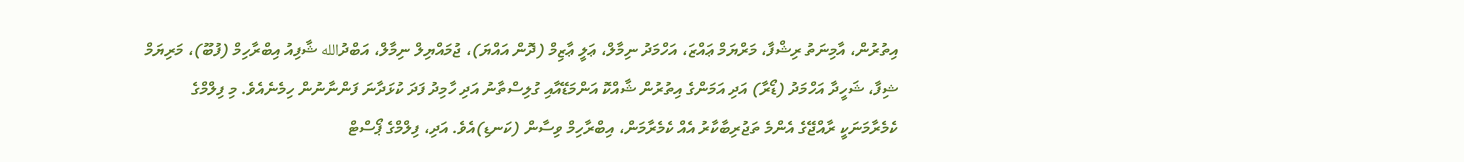އިތުރުން، އާމިނަތު ރިޝްފާ، މަރްޔަމް ޢައްޒަ، އަހްމަދު ނިމާލް، ޢަލީ ޢާޒިމް (ދޮން އައްޔަ)، ޖުމައްޔިލް ނިމާލް، އަބްދުالله ޝާފިއު އިބްރާހިމް (ފުބޫ)، މަރިޔަމް ޝިފާ، ޝަހީދާ އަހްމަދު (ޑޯރާ) އަދި އަމަންގެ އިތުރުން ޝާއްކޮ އަންމަޑޭއާއި ގުލިސްތާނު އަދި ހާމިދު ފަދަ ކުޅަދާނަ ފަންނާނުން ހިމެނެއެވެ. މި ފިލްމްގެ ކެމެރާމަނަކީ ރާއްޖޭގެ އެންމެ ތަޖުރިބާކާރު އެއް ކެމެރާމަން، އިބްރާހިމް ވިސާން (ކަނޑި)އެވެ. އަދި، ފިލްމްގެ ޕޯސްޓް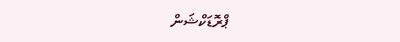ޕްރޮޑަކްޝަން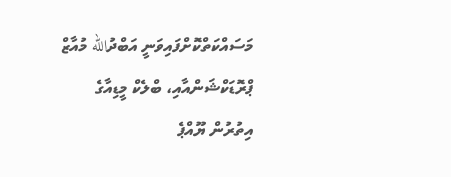މަސައްކަތްކޮށްފައިވަނީ އަބްދުالله މުއާޒް ޕްރޮޑަކްޝަންއާއި، ބްލެކް މީޑިއާގެ އިތުރުން ޔޫއްޕެ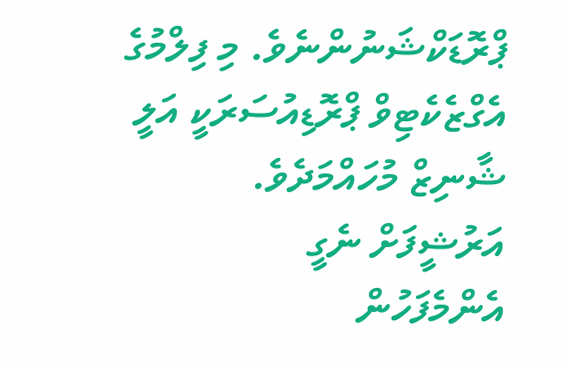ޕްރޮޑަކްޝަނުންނެވެ. މި ފިލްމުގެ އެގްޒެކެޓިވް ޕްރޮޑިއުސަރަކީ އަލީ ޝާނިޒް މުހައްމަދެވެ.
އަރުޝީފަށް ނެގީ
އެންމެފަހުން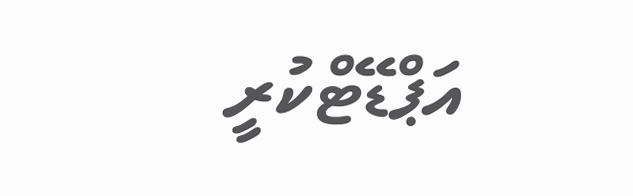އަޕްޑޭޓްކުރީ